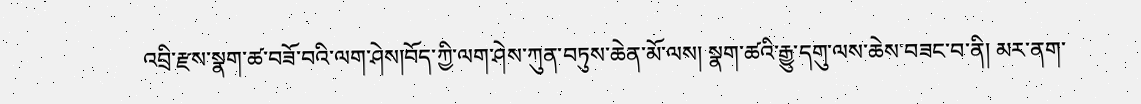འབྲི་རྫས་སྣག་ཚ་བཟོ་བའི་ལག་ཤེས།བོད་ཀྱི་ལག་ཤེས་ཀུན་བཏུས་ཆེན་མོ་ལས། སྣག་ཚའི་རྒྱུ་དགུ་ལས་ཆེས་བཟང་བ་ནི། མར་ནག་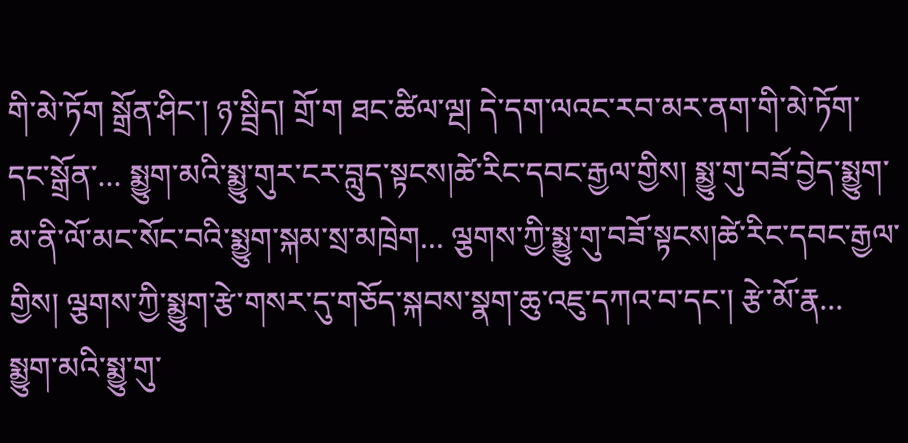གི་མེ་ཏོག སྒྲོན་ཤིང་། ཉ་སྦྲིད། གྲོ་ག ཐང་ཚིལ་ལྔ། དེ་དག་ལའང་རབ་མར་ནག་གི་མེ་ཏོག་དང་སྒྲོན་... སྨྱུག་མའི་སྨྱུ་གུར་ངར་བླུད་སྟངས།ཚེ་རིང་དབང་རྒྱལ་གྱིས། སྨྱུ་གུ་བཟོ་བྱེད་སྨྱུག་མ་ནི་ལོ་མང་སོང་བའི་སྨྱུག་སྐམ་སྲ་མཁྲེག... ལྕགས་ཀྱི་སྨྱུ་གུ་བཟོ་སྟངས།ཚེ་རིང་དབང་རྒྱལ་གྱིས། ལྕགས་ཀྱི་སྨྱུག་རྩེ་གསར་དུ་གཅོད་སྐབས་སྣག་ཆུ་འཇུ་དཀའ་བ་དང་། རྩེ་མོ་རྣ... སྨྱུག་མའི་སྨྱུ་གུ་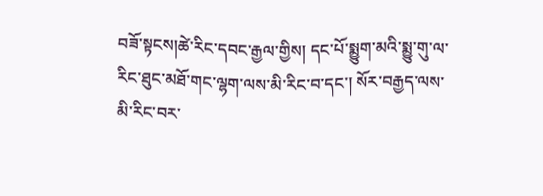བཟོ་སྟངས།ཚེ་རིང་དབང་རྒྱལ་གྱིས། དང་པོ་སྨྱུག་མའི་སྨྱུ་གུ་ལ་རིང་ཐུང་མཐོ་གང་ལྷག་ལས་མི་རིང་བ་དང་། སོར་བརྒྱད་ལས་མི་རིང་བར་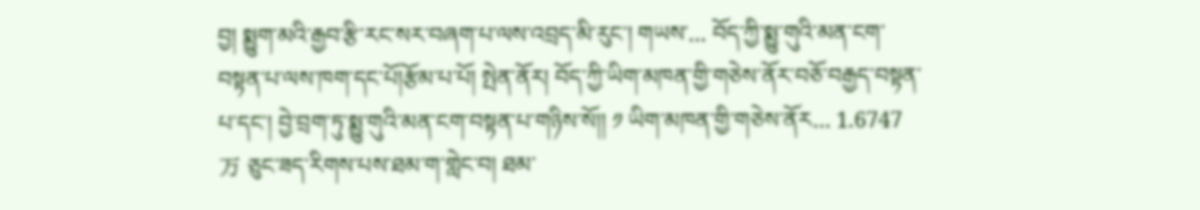བྱ། སྨྱུག་མའི་རྒྱབ་རྩི་རང་སར་བཞག་པ་ལས་འབྲད་མི་རུང་། གཡས་... བོད་ཀྱི་སྨྱུ་གུའི་མན་ངག་བསྟན་པ་ལས་ཁག་དང་པོ།རྩོམ་པ་པོ། སྤེན་ནོར། བོད་ཀྱི་ཡིག་མཁན་གྱི་གཅེས་ནོར་བཅོ་བརྒྱད་བསྟན་པ་དང་། བྱེ་བྲག་ཏུ་སྨྱུ་གུའི་མན་ངག་བསྟན་པ་གཉིས་སོ།། ༡ ཡིག་མཁན་གྱི་གཅེས་ནོར... 1.6747万 ཅུང་ཟད་རིགས་པས་ཐམ་ག་གླེང་བ། ཐམ་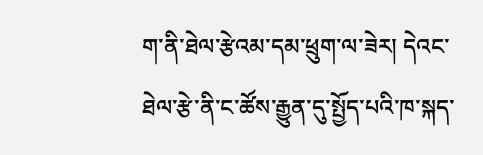ག་ནི་ཐེལ་རྩེའམ་དམ་ཕྲུག་ལ་ཟེར། དེའང་ཐེལ་རྩེ་ནི་ང་ཚོས་རྒྱུན་དུ་སྤྱོད་པའི་ཁ་སྐད་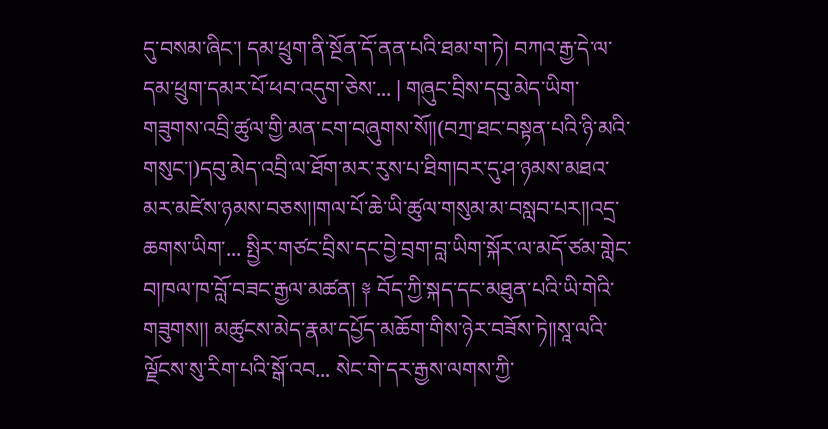དུ་བསམ་ཞིང་། དམ་ཕྲུག་ནི་སྔོན་དོ་ནན་པའི་ཐམ་ག་ཏེ། བཀའ་རྒྱ་དེ་ལ་དམ་ཕྲུག་དམར་པོ་ཕབ་འདུག་ཅེས་... | གཞུང་བྲིས་དབུ་མེད་ཡིག་གཟུགས་འབྲི་ཚུལ་གྱི་མན་ངག་བཞུགས་སོ།།(བཀྲ་ཐང་བསྟན་པའི་ཉི་མའི་གསུང་།)དབུ་མེད་འབྲི་ལ་ཐོག་མར་རུས་པ་ཐིག།བར་དུ་ཤ་ཉམས་མཐའ་མར་མཛེས་ཉམས་བཅས།།གལ་པོ་ཆེ་ཡི་ཚུལ་གསུམ་མ་བསླབ་པར།།འདྲ་ཆགས་ཡིག་... སྤྱིར་གཙང་བྲིས་དང་བྱེ་བྲག་བླ་ཡིག་སྐོར་ལ་མདོ་ཙམ་གླེང་བ།ཁལ་ཁ་བློ་བཟང་རྒྱལ་མཚན། ༈ བོད་ཀྱི་སྐད་དང་མཐུན་པའི་ཡི་གེའི་གཟུགས།། མཚུངས་མེད་རྣམ་དཔྱོད་མཆོག་གིས་ཉེར་བཟོས་ཏེ།།སཱ་ལའི་ལྗོངས་སུ་རིག་པའི་སྒོ་འབ... སེང་གེ་དར་རྒྱས་ལགས་ཀྱི་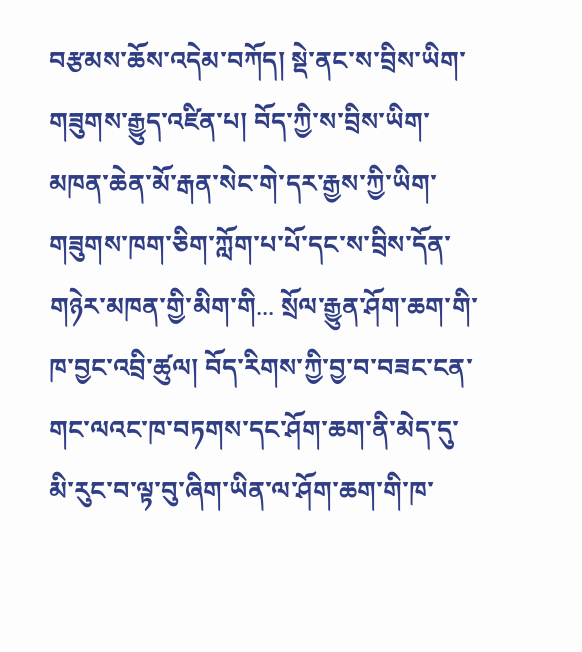བརྩམས་ཆོས་འདེམ་བཀོད། སྡེ་ནང་ས་བྲིས་ཡིག་གཟུགས་རྒྱུད་འཛིན་པ། བོད་ཀྱི་ས་བྲིས་ཡིག་མཁན་ཆེན་མོ་རྒན་སེང་གེ་དར་རྒྱས་ཀྱི་ཡིག་གཟུགས་ཁག་ཅིག་ཀློག་པ་པོ་དང་ས་བྲིས་དོན་གཉེར་མཁན་གྱི་མིག་གི... སྲོལ་རྒྱུན་ཤོག་ཆག་གི་ཁ་བྱང་འབྲི་ཚུལ། བོད་རིགས་ཀྱི་བྱ་བ་བཟང་ངན་གང་ལའང་ཁ་བཏགས་དང་ཤོག་ཆག་ནི་མེད་དུ་མི་རུང་བ་ལྟ་བུ་ཞིག་ཡིན་ལ་ཤོག་ཆག་གི་ཁ་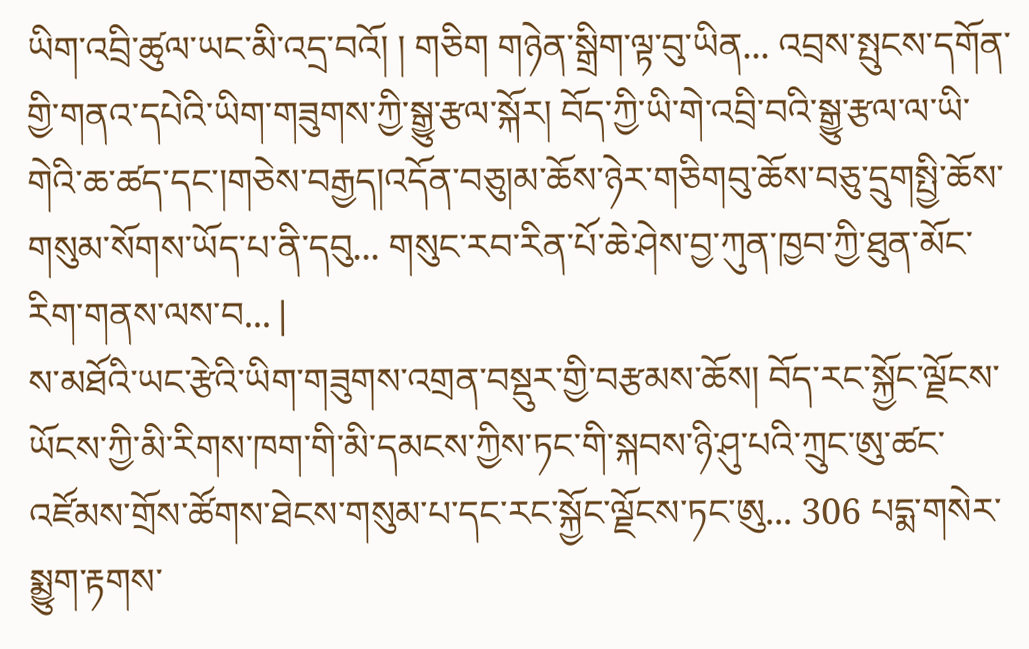ཡིག་འབྲི་ཚུལ་ཡང་མི་འདྲ་བའོ། ། གཅིག གཉེན་སྒྲིག་ལྟ་བུ་ཡིན... འབྲས་སྤུངས་དགོན་གྱི་གནའ་དཔེའི་ཡིག་གཟུགས་ཀྱི་སྒྱུ་རྩལ་སྐོར། བོད་ཀྱི་ཡི་གེ་འབྲི་བའི་སྒྱུ་རྩལ་ལ་ཡི་གེའི་ཆ་ཚད་དང་།གཅེས་བརྒྱད།འདོན་བཅུ།མ་ཆོས་ཉེར་གཅིགབུ་ཆོས་བཅུ་དྲུགསྤྱི་ཆོས་གསུམ་སོགས་ཡོད་པ་ནི་དབུ... གསུང་རབ་རིན་པོ་ཆེ་ཤེས་བྱ་ཀུན་ཁྱབ་ཀྱི་ཐུན་མོང་རིག་གནས་ལས་བ... |
ས་མཐོའི་ཡང་རྩེའི་ཡིག་གཟུགས་འགྲན་བསྡུར་གྱི་བརྩམས་ཆོས། བོད་རང་སྐྱོང་ལྗོངས་ཡོངས་ཀྱི་མི་རིགས་ཁག་གི་མི་དམངས་ཀྱིས་ཏང་གི་སྐབས་ཉི་ཤུ་པའི་ཀྲུང་ཨུ་ཚང་འཛོམས་གྲོས་ཚོགས་ཐེངས་གསུམ་པ་དང་རང་སྐྱོང་ལྗོངས་ཏང་ཨུ... 306 པདྨ་གསེར་སྨྱུག་རྟགས་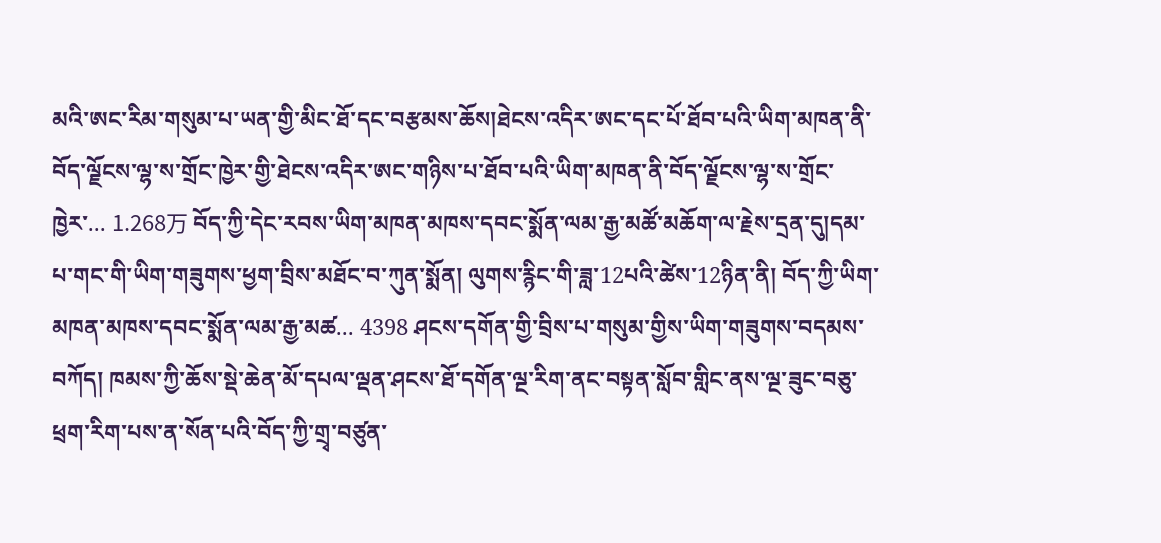མའི་ཨང་རིམ་གསུམ་པ་ཡན་གྱི་མིང་ཐོ་དང་བརྩམས་ཆོས།ཐེངས་འདིར་ཨང་དང་པོ་ཐོབ་པའི་ཡིག་མཁན་ནི་བོད་ལྗོངས་ལྷ་ས་གྲོང་ཁྱེར་གྱི་ཐེངས་འདིར་ཨང་གཉིས་པ་ཐོབ་པའི་ཡིག་མཁན་ནི་བོད་ལྗོངས་ལྷ་ས་གྲོང་ཁྱེར་... 1.268万 བོད་ཀྱི་དེང་རབས་ཡིག་མཁན་མཁས་དབང་སྨོན་ལམ་རྒྱ་མཚོ་མཆོག་ལ་རྗེས་དྲན་དུ།དམ་པ་གང་གི་ཡིག་གཟུགས་ཕྱག་བྲིས་མཐོང་བ་ཀུན་སྨོན། ལུགས་རྙིང་གི་ཟླ་12པའི་ཚེས་12ཉིན་ནི། བོད་ཀྱི་ཡིག་མཁན་མཁས་དབང་སྨོན་ལམ་རྒྱ་མཚ... 4398 ཤངས་དགོན་གྱི་བྲིས་པ་གསུམ་གྱིས་ཡིག་གཟུགས་བདམས་བཀོད། ཁམས་ཀྱི་ཆོས་སྡེ་ཆེན་མོ་དཔལ་ལྡན་ཤངས་ཐོ་དགོན་ལྔ་རིག་ནང་བསྟན་སློབ་གླིང་ནས་ལྔ་ཟུང་བཅུ་ཕྲག་རིག་པས་ན་སོན་པའི་བོད་ཀྱི་གྲྭ་བཙུན་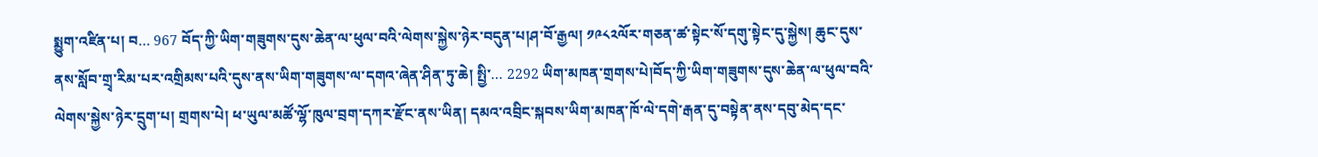སྨྱུག་འཛིན་པ། བ... 967 བོད་ཀྱི་ཡིག་གཟུགས་དུས་ཆེན་ལ་ཕུལ་བའི་ལེགས་སྐྱེས་ཉེར་བདུན་པ།ཤ་བོ་རྒྱལ། ༡༩༨༢ལོར་གཅན་ཚ་སྟེང་སོ་དགུ་སྟེང་དུ་སྐྱེས། ཆུང་དུས་ནས་སློབ་གྲྭ་རིམ་པར་འགྲིམས་པའི་དུས་ནས་ཡིག་གཟུགས་ལ་དགའ་ཞེན་ཤིན་ཏུ་ཆེ། སྤྱི་... 2292 ཡིག་མཁན་གྲགས་པེ།བོད་ཀྱི་ཡིག་གཟུགས་དུས་ཆེན་ལ་ཕུལ་བའི་ལེགས་སྐྱེས་ཉེར་དྲུག་པ། གྲགས་པེ། ཕ་ཡུལ་མཚོ་ལྷོ་ཁུལ་བྲག་དཀར་རྫོང་ནས་ཡིན། དམའ་འབྲིང་སྐབས་ཡིག་མཁན་ཁོ་ལེ་དགེ་རྒན་དུ་བསྟེན་ནས་དབུ་མེད་དང་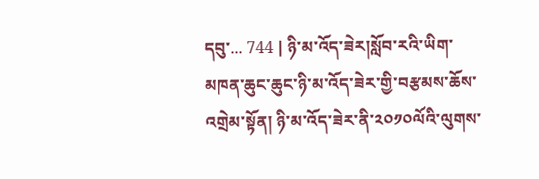དབུ་... 744 | ཉི་མ་འོད་ཟེར།སློབ་རའི་ཡིག་མཁན་ཆུང་ཆུང་ཉི་མ་འོད་ཟེར་གྱི་བརྩམས་ཆོས་འགྲེམ་སྟོན། ཉི་མ་འོད་ཟེར་ནི་༢༠༡༠ལོའི་ལུགས་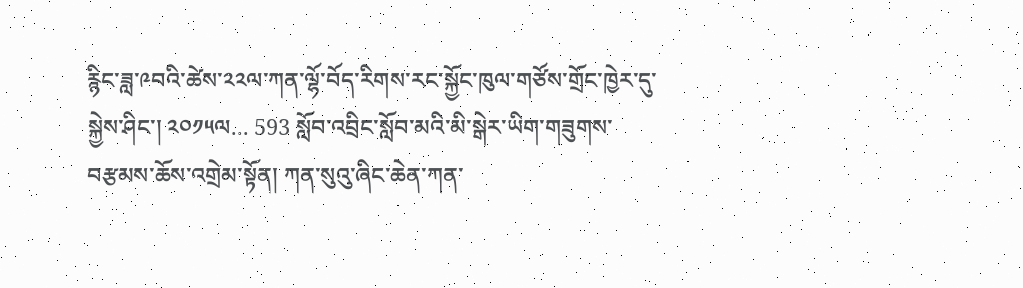རྙིང་ཟླ་༩བའི་ཚེས་༢༢ལ་ཀན་ལྷོ་བོད་རིགས་རང་སྐྱོང་ཁུལ་གཙོས་གྲོང་ཁྱེར་དུ་སྐྱེས་ཤིང་། ༢༠༡༥ལ... 593 སློབ་འབྲིང་སློབ་མའི་མི་སྒེར་ཡིག་གཟུགས་བརྩམས་ཆོས་འགྲེམ་སྟོན། ཀན་སུའུ་ཞིང་ཆེན་ཀན་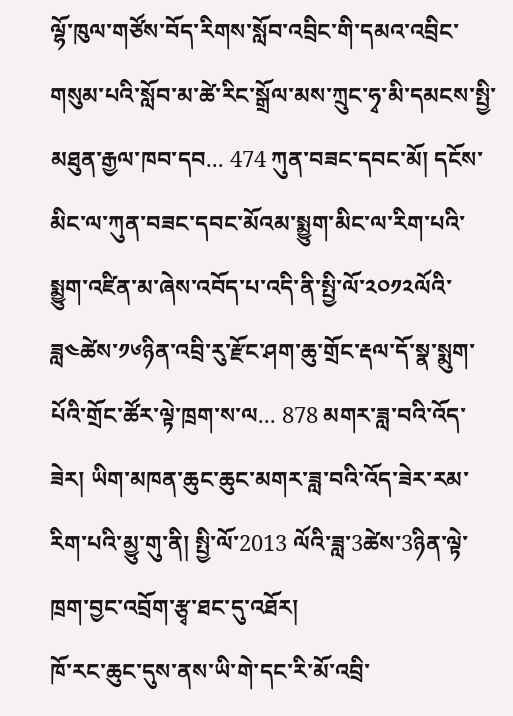ལྷོ་ཁུལ་གཙོས་བོད་རིགས་སློབ་འབྲིང་གི་དམའ་འབྲིང་གསུམ་པའི་སློབ་མ་ཚེ་རིང་སྒྲོལ་མས་ཀྲུང་ཧྭ་མི་དམངས་སྤྱི་མཐུན་རྒྱལ་ཁབ་དབ... 474 ཀུན་བཟང་དབང་མོ། དངོས་མིང་ལ་ཀུན་བཟང་དབང་མོའམ་སྨྱུག་མིང་ལ་རིག་པའི་སྨྱུག་འཛིན་མ་ཞེས་འབོད་པ་འདི་ནི་སྤྱི་ལོ་༢༠༡༢ལོའི་ཟླ༤ཚེས་༡༦ཉིན་འབྲི་རུ་རྫོང་ཤག་ཆུ་གྲོང་རྡལ་དོ་སྣ་སྨུག་པོའི་གྲོང་ཚོར་ལྟེ་ཁྲག་ས་ལ... 878 མགར་ཟླ་བའི་འོད་ཟེར། ཡིག་མཁན་ཆུང་ཆུང་མགར་ཟླ་བའི་འོད་ཟེར་རམ་རིག་པའི་མྱུ་གུ་ནི། སྤྱི་ལོ་2013 ལོའི་ཟླ་3ཚེས་3ཉིན་ལྟེ་ཁྲག་བྱང་འབྲོག་རྩྭ་ཐང་དུ་འཐོར།
ཁོ་རང་ཆུང་དུས་ནས་ཡི་གེ་དང་རི་མོ་འབྲི་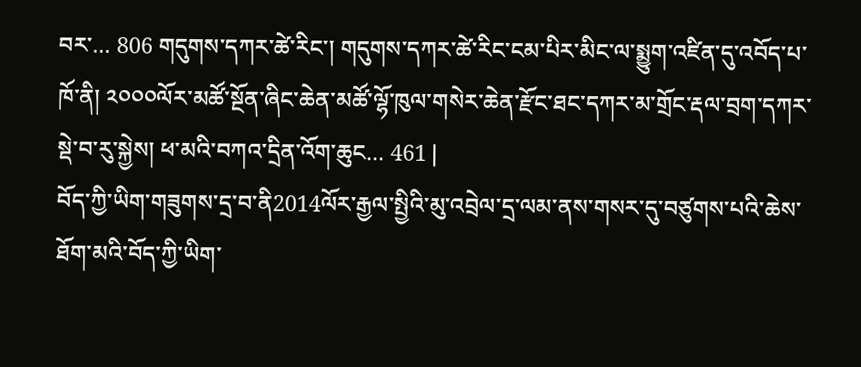བར་... 806 གདུགས་དཀར་ཚེ་རིང་། གདུགས་དཀར་ཚེ་རིང་ངམ་པིར་མིང་ལ་སྨྱུག་འཛིན་དུ་འབོད་པ་ཁོ་ནི། ༢༠༠༠ལོར་མཚོ་སྔོན་ཞིང་ཆེན་མཚོ་ལྷོ་ཁུལ་གསེར་ཆེན་རྫོང་ཐང་དཀར་མ་གྲོང་རྡལ་བྲག་དཀར་སྡེ་བ་རུ་སྐྱེས། ཕ་མའི་བཀའ་དྲིན་འོག་ཆུང... 461 |
བོད་ཀྱི་ཡིག་གཟུགས་དྲ་བ་ནི2014ལོར་རྒྱལ་སྤྱིའི་མུ་འབྲེལ་དྲ་ལམ་ནས་གསར་དུ་བཙུགས་པའི་ཆེས་ཐོག་མའི་བོད་ཀྱི་ཡིག་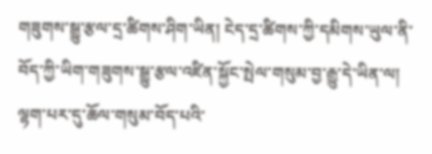གཟུགས་སྒྱུ་རྩལ་དྲ་ཚིགས་ཤིག་ཡིན། ངེད་དྲ་ཚིགས་ཀྱི་དམིགས་ཡུལ་ནི་བོད་ཀྱི་ཡིག་གཟུགས་སྒྱུ་རྩལ་འཛིན་སྐྱོང་སྤེལ་གསུམ་བྱ་རྒྱུ་དེ་ཡིན་ལ། ལྷག་པར་དུ་ཆོལ་གསུམ་བོད་པའི་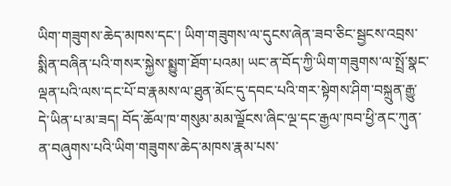ཡིག་གཟུགས་ཆེད་མཁས་དང་། ཡིག་གཟུགས་ལ་དུངས་ཞེན་ཟབ་ཅིང་སྦྱངས་འབྲས་སྨིན་བཞིན་པའི་གསར་སྐྱེས་སྨྱུག་ཐོག་པའམ། ཡང་ན་བོད་ཀྱི་ཡིག་གཟུགས་ལ་སྤྲོ་སྣང་ལྡན་པའི་ལས་དང་པོ་བ་རྣམས་ལ་ཐུན་མོང་དུ་དབང་པའི་གར་སྟེགས་ཤིག་བསྐྲུན་རྒྱུ་དེ་ཡིན་པ་མ་ཟད། བོད་ཆོལ་ཁ་གསུམ་མམ་ལྗོངས་ཞིང་ལྔ་དང་རྒྱལ་ཁབ་ཕྱི་ནང་ཀུན་ན་བཞུགས་པའི་ཡིག་གཟུགས་ཆེད་མཁས་རྣམ་པས་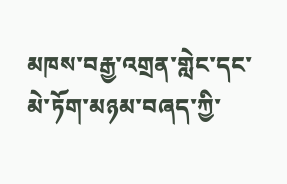མཁས་བརྒྱ་འགྲན་གླེང་དང་མེ་ཏོག་མཉམ་བཞད་ཀྱི་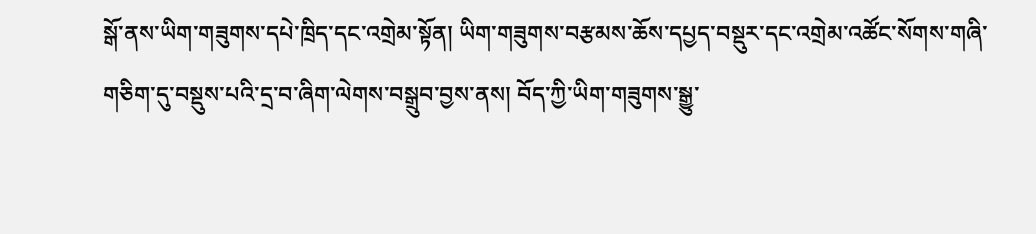སྒོ་ནས་ཡིག་གཟུགས་དཔེ་ཁྲིད་དང་འགྲེམ་སྟོན། ཡིག་གཟུགས་བརྩམས་ཆོས་དཔྱད་བསྡུར་དང་འགྲེམ་འཚོང་སོགས་གཞི་གཅིག་དུ་བསྡུས་པའི་དྲ་བ་ཞིག་ལེགས་བསྒྲུབ་བྱས་ནས། བོད་ཀྱི་ཡིག་གཟུགས་སྒྱུ་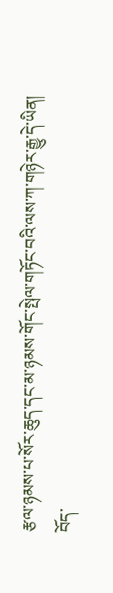རྩལ་ཉམས་པ་སོར་ཆུད་དང་མ་ཉམས་གོང་སྤེལ་གཏོང་བའི་ལས་ཀ་གཉེར་རྒྱུ་དེ་ཡིན།
བོད་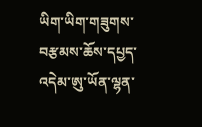ཡིག་ཡིག་གཟུགས་བརྩམས་ཆོས་དཔྱད་འདེམ་ཨུ་ཡོན་ལྷན་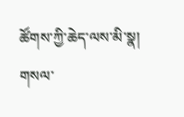ཚོགས་ཀྱི་ཆེད་ལས་མི་སྣ།
གསལ་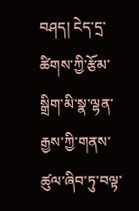བཤད། ངེད་དྲ་ཚིགས་ཀྱི་རྩོམ་སྒྲིག་མི་སྣ་ལྷན་རྒྱས་ཀྱི་གནས་ཚུལ་ཞིབ་ཏུ་བལྟ་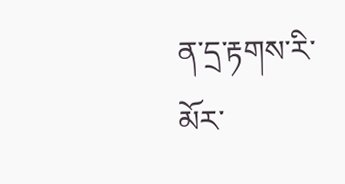ན་དྲ་རྟགས་རི་མོར་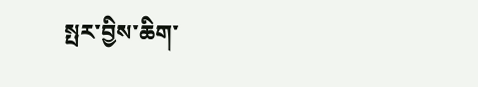སྤར་བྱིས་ཆིག་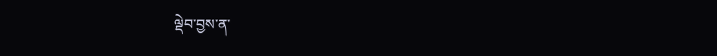ལྡེབ་བྱས་ན་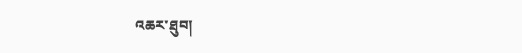འཆར་ཐུབ།